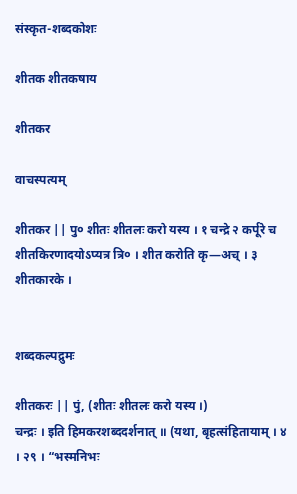संस्कृत-शब्दकोशः

शीतक शीतकषाय

शीतकर

वाचस्पत्यम्

शीतकर || पु० शीतः शीतलः करो यस्य । १ चन्द्रे २ कर्पूरे च शीतकिरणादयोऽप्यत्र त्रि० । शीत करोति कृ—अच् । ३ शीतकारके ।


शब्दकल्पद्रुमः

शीतकरः || पुं, (शीतः शीतलः करो यस्य ।)
चन्द्रः । इति हिमकरशब्ददर्शनात् ॥ (यथा, बृहत्संहितायाम् । ४ । २९ । “भस्मनिभः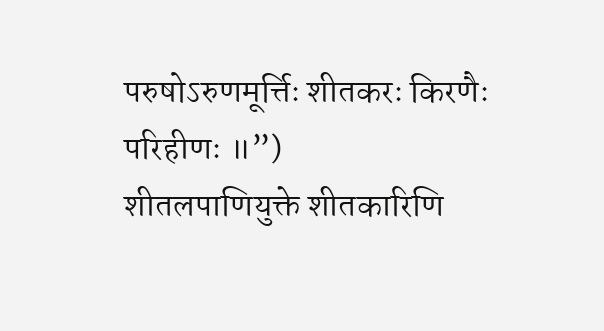परुषोऽरुणमूर्त्तिः शीतकरः किरणैः परिहीणः ॥”)
शीतलपाणियुक्ते शीतकारिणि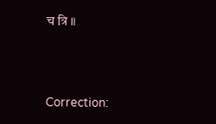च त्रि ॥



Correction: